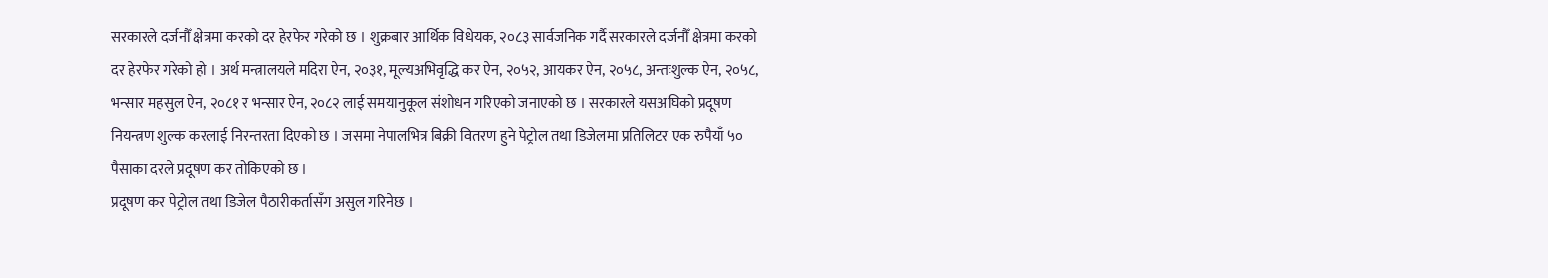सरकारले दर्जनौँ क्षेत्रमा करको दर हेरफेर गरेको छ । शुक्रबार आर्थिक विधेयक, २०८३ सार्वजनिक गर्दै सरकारले दर्जनौँ क्षेत्रमा करको दर हेरफेर गरेको हो । अर्थ मन्त्रालयले मदिरा ऐन, २०३१, मूल्यअभिवृद्धि कर ऐन, २०५२, आयकर ऐन, २०५८, अन्तःशुल्क ऐन, २०५८, भन्सार महसुल ऐन, २०८१ र भन्सार ऐन, २०८२ लाई समयानुकूल संशोधन गरिएको जनाएको छ । सरकारले यसअघिको प्रदूषण नियन्त्रण शुल्क करलाई निरन्तरता दिएको छ । जसमा नेपालभित्र बिक्री वितरण हुने पेट्रोल तथा डिजेलमा प्रतिलिटर एक रुपैयाँ ५० पैसाका दरले प्रदूषण कर तोकिएको छ ।
प्रदूषण कर पेट्रोल तथा डिजेल पैठारीकर्तासँग असुल गरिनेछ ।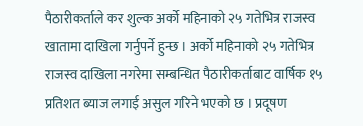पैठारीकर्ताले कर शुल्क अर्को महिनाको २५ गतेभित्र राजस्व खातामा दाखिला गर्नुपर्ने हुन्छ । अर्को महिनाको २५ गतेभित्र राजस्व दाखिला नगरेमा सम्बन्धित पैठारीकर्ताबाट वार्षिक १५ प्रतिशत ब्याज लगाई असुल गरिने भएको छ । प्रदूषण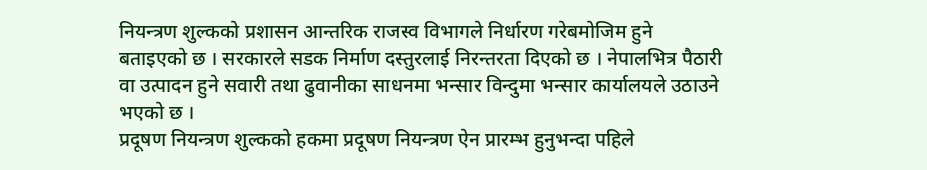नियन्त्रण शुल्कको प्रशासन आन्तरिक राजस्व विभागले निर्धारण गरेबमोजिम हुने बताइएको छ । सरकारले सडक निर्माण दस्तुरलाई निरन्तरता दिएको छ । नेपालभित्र पैठारी वा उत्पादन हुने सवारी तथा ढुवानीका साधनमा भन्सार विन्दुमा भन्सार कार्यालयले उठाउने भएको छ ।
प्रदूषण नियन्त्रण शुल्कको हकमा प्रदूषण नियन्त्रण ऐन प्रारम्भ हुनुभन्दा पहिले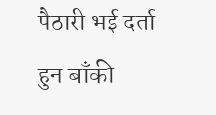पैठारी भई दर्ता हुन बाँकी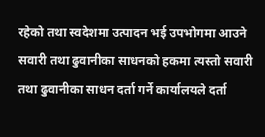रहेको तथा स्वदेशमा उत्पादन भई उपभोगमा आउने सवारी तथा ढुवानीका साधनको हकमा त्यस्तो सवारी तथा ढुवानीका साधन दर्ता गर्ने कार्यालयले दर्ता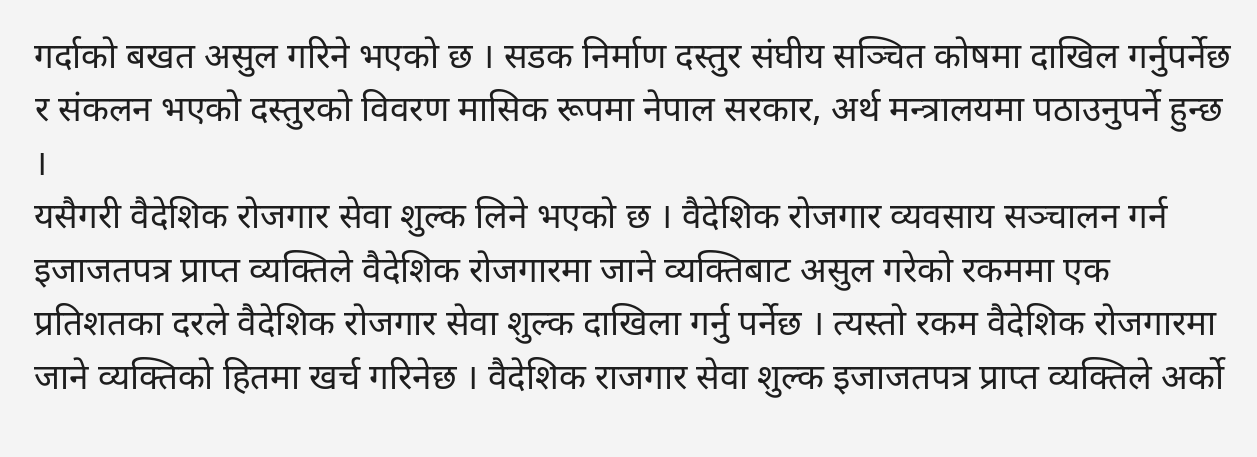गर्दाको बखत असुल गरिने भएको छ । सडक निर्माण दस्तुर संघीय सञ्चित कोषमा दाखिल गर्नुपर्नेछ र संकलन भएको दस्तुरको विवरण मासिक रूपमा नेपाल सरकार, अर्थ मन्त्रालयमा पठाउनुपर्ने हुन्छ ।
यसैगरी वैदेशिक रोजगार सेवा शुल्क लिने भएको छ । वैदेशिक रोजगार व्यवसाय सञ्चालन गर्न इजाजतपत्र प्राप्त व्यक्तिले वैदेशिक रोजगारमा जाने व्यक्तिबाट असुल गरेको रकममा एक प्रतिशतका दरले वैदेशिक रोजगार सेवा शुल्क दाखिला गर्नु पर्नेछ । त्यस्तो रकम वैदेशिक रोजगारमा जाने व्यक्तिको हितमा खर्च गरिनेछ । वैदेशिक राजगार सेवा शुल्क इजाजतपत्र प्राप्त व्यक्तिले अर्को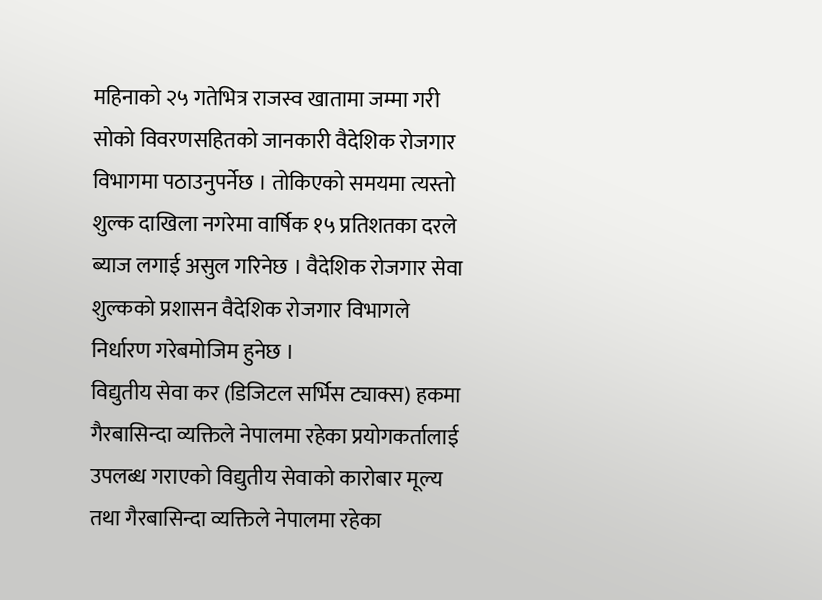महिनाको २५ गतेभित्र राजस्व खातामा जम्मा गरी सोको विवरणसहितको जानकारी वैदेशिक रोजगार विभागमा पठाउनुपर्नेछ । तोकिएको समयमा त्यस्तो शुल्क दाखिला नगरेमा वार्षिक १५ प्रतिशतका दरले ब्याज लगाई असुल गरिनेछ । वैदेशिक रोजगार सेवा शुल्कको प्रशासन वैदेशिक रोजगार विभागले निर्धारण गरेबमोजिम हुनेछ ।
विद्युतीय सेवा कर (डिजिटल सर्भिस ट्याक्स) हकमा गैरबासिन्दा व्यक्तिले नेपालमा रहेका प्रयोगकर्तालाई उपलब्ध गराएको विद्युतीय सेवाको कारोबार मूल्य तथा गैरबासिन्दा व्यक्तिले नेपालमा रहेका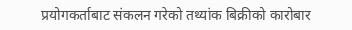प्रयोगकर्ताबाट संकलन गरेको तथ्यांक बिक्रीको कारोबार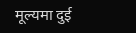मूल्यमा दुई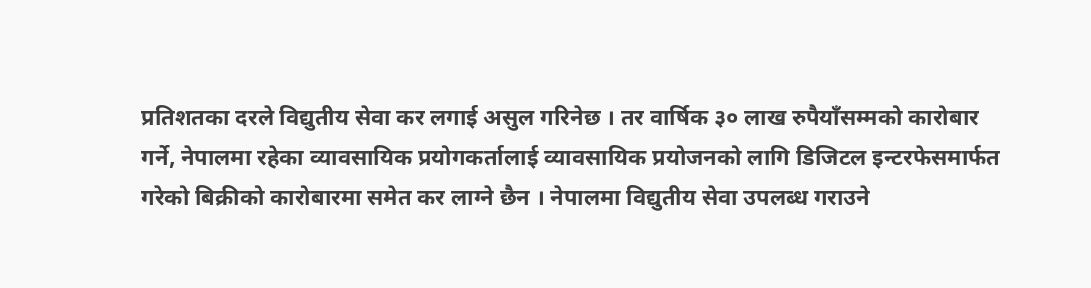प्रतिशतका दरले विद्युतीय सेवा कर लगाई असुल गरिनेछ । तर वार्षिक ३० लाख रुपैयाँसम्मको कारोबार गर्ने, नेपालमा रहेका व्यावसायिक प्रयोगकर्तालाई व्यावसायिक प्रयोजनको लागि डिजिटल इन्टरफेसमार्फत गरेको बिक्रीको कारोबारमा समेत कर लाग्ने छैन । नेपालमा विद्युतीय सेवा उपलब्ध गराउने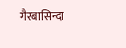गैरबासिन्दा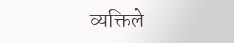व्यक्तिले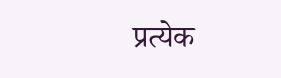प्रत्येक